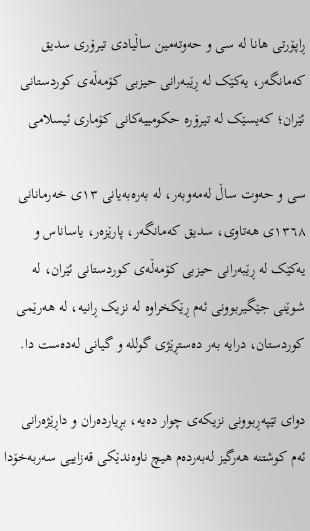ڕاپۆرتی هانا لە سی و حەوتەمین ساڵیادی تیرۆری سدیق کەمانگەر، یەکێک لە ڕێبەرانی حیزبی کۆمەڵەی کوردستانی ئێران؛ کەیسێک لە تیرۆرە حکومییەکانی کۆماری ئیسلامی

سی و حەوت ساڵ لەمەوبەر، لە بەرەبەیانی ١٣ی خەرمانانی ١٣٦٨ی هەتاوی، سدیق کەمانگەر، پارێزەر، یاساناس و یەکێک لە ڕێبەرانی حیزبی کۆمەڵەی کوردستانی ئێران، لە شوێنی جێگیربوونی ئەم ڕێکخراوە لە نزیک ڕانیە، لە هەرێمی کوردستان، درایە بەر دەستڕێژی گوللە و گیانی لەدەست دا.

دوای تێپەڕبوونی نزیکەی چوار دەیە، بڕیاردەران و داڕێژەرانی ئەم کوشتنە هەرگیز لەبەردەم هیچ ناوەندێکی قەزاییی سەربەخۆدا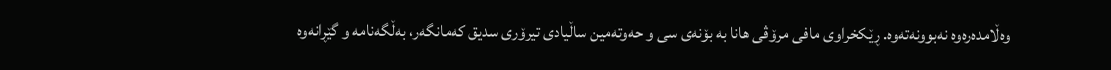وەڵامدەرەوە نەبوونەتەوە. ڕێکخراوی مافی مرۆڤی هانا بە بۆنەی سی و حەوتەمین ساڵیادی تیرۆری سدیق کەمانگەر، بەڵگەنامە و گێڕانەوە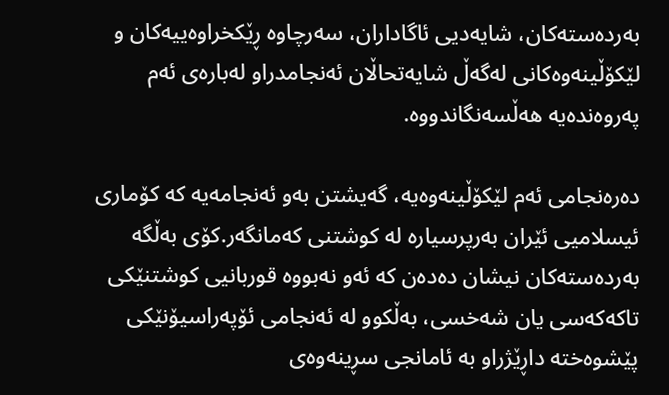بەردەستەکان، شایەدیی ئاگاداران، سەرچاوە ڕێکخراوەییەکان و لێکۆڵینەوەکانی لەگەڵ شایەتحاڵان ئەنجامدراو لەبارەی ئەم پەروەندەیە هەڵسەنگاندووە.

دەرەنجامی ئەم لێکۆڵینەوەیە، گەیشتن بەو ئەنجامەیە کە کۆماری ئیسلامیی ئێران بەرپرسیارە لە کوشتنی کەمانگەر.کۆی بەڵگە بەردەستەکان نیشان دەدەن کە ئەو نەبووە قوربانیی کوشتنێکی تاکەکەسی یان شەخسی، بەڵکوو لە ئەنجامی ئۆپەراسیۆنێکی پێشوەختە داڕێژراو بە ئامانجی سڕینەوەی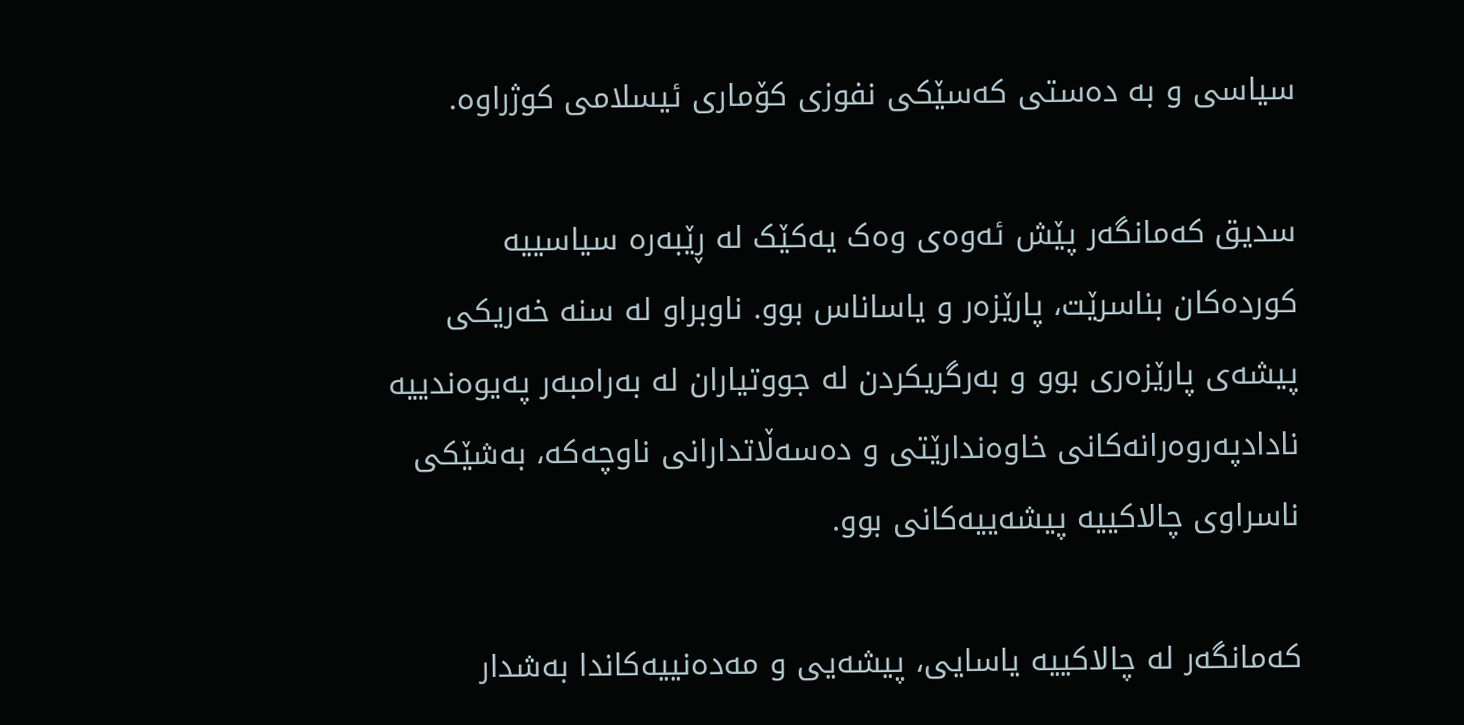سیاسی و بە دەستی کەسێکی نفوزی کۆماری ئیسلامی کوژراوە.

سدیق کەمانگەر پێش ئەوەی وەک یەکێک لە ڕێبەرە سیاسییە کوردەکان بناسرێت، پارێزەر و یاساناس بوو. ناوبراو لە سنە خەریکی پیشەی پارێزەری بوو و بەرگریکردن لە جووتیاران لە بەرامبەر پەیوەندییە نادادپەروەرانەکانی خاوەندارێتی و دەسەڵاتدارانی ناوچەکە، بەشێکی ناسراوی چالاکییە پیشەییەکانی بوو.

کەمانگەر لە چالاکییە یاسایی، پیشەیی و مەدەنییەکاندا بەشدار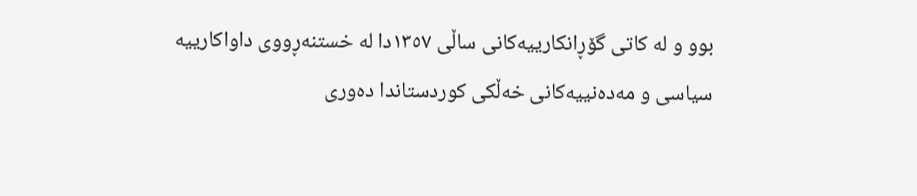بوو و لە کاتی گۆڕانکارییەکانی ساڵی ١٣٥٧دا لە خستنەڕووی داواکارییە سیاسی و مەدەنییەکانی خەڵکی کوردستاندا دەوری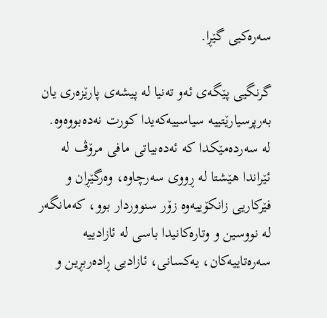سەرەکیی گێڕا.

گرنگیی پێگەی ئەو تەنیا لە پیشەی پارێزەری یان بەرپرسیارێتییە سیاسییەکەیدا کورت نەدەبووەوە. لە سەردەمێکدا کە ئەدەبیاتی مافی مرۆڤ لە ئێراندا هێشتا لە ڕووی سەرچاوە، وەرگێڕان و فێرکاریی زانکۆییەوە زۆر سنووردار بوو، کەمانگەر لە نووسین و وتارەکانیدا باسی لە ئازادییە سەرەتاییەکان، یەکسانی، ئازادیی ڕادەربڕین و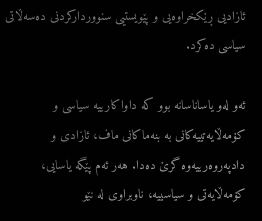ئازادیی ڕێکخراوەیی و پێویستیی سنووردارکردنی دەسەڵاتی سیاسی دەکرد.

ئەو لەو یاساناسانە بوو کە داواکارییە سیاسی و کۆمەڵایەتییەکانی بە بنەماکانی ماف، ئازادی و دادپەروەرییەوە گرێ دەدا. هەر ئەم پێگە یاسایی، کۆمەڵایەتی و سیاسییە، ناوبراوی لە نێو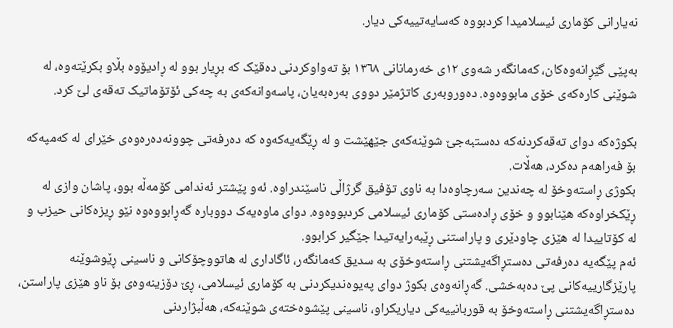نەیارانی کۆماری ئیسلامیدا کردبووە کەسایەتییەکی دیار.

بەپێی گێڕانەوەکان، کەمانگەر شەوی ١٢ی خەرمانانی ١٣٦٨ بۆ تەواوکردنی دەقێک کە بڕیار بوو لە ڕادیۆوە بڵاو بکرێتەوە، لە شوێنی کارەکەی خۆی مابووەوە. دەوروبەری کاتژمێر دووی بەرەبەیان، پاسەوانەکەی بە چەکی ئۆتۆماتیک تەقەی لێ کرد.

بکوژەکە دوای تەقەکردنەکە دەستبەجێ شوێنەکەی جێهێشت و لە ڕێگەیەکەوە کە دەرفەتی چوونەدەرەوەی خێرای لە کەمپەکە بۆ فەراهەم دەکرد، هەڵات.
بکوژی ڕاستەوخۆ لە چەندین سەرچاوەدا بە ناوی تۆفیق گرژاڵی ناسێندراوە. ئەو پێشتر ئەندامی کۆمەڵە بوو، پاشان وازی لە ڕێکخراوەکە هێنابوو و خۆی ڕادەستی کۆماری ئیسلامی کردبووەوە. دوای ماوەیەک دووبارە گەڕابووەوە نێو ڕیزەکانی حیزب و لە کۆتاییدا لە هێزی چاودێری و پاراستنی ڕێبەرایەتیدا جێگیر کرابوو.
ئەم پێگەیە دەرفەتی دەستڕاگەیشتنی ڕاستەوخۆی بە سدیق کەمانگەر، ئاگاداری لە هاتووچۆکانی و ناسینی ڕێوشوێنە پارێزگارییەکانی پێ دەبەخشی. گەڕانەوەی بکوژ دوای پەیوەندیکردنی بە کۆماری ئیسلامی، ڕێ دۆزینەوەی بۆ ناو هێزی پاراستن، دەستڕاگەیشتنی ڕاستەوخۆ بە قوربانییەکی دیاریکراو، ناسینی پێشوەختەی شوێنەکە، هەڵبژاردنی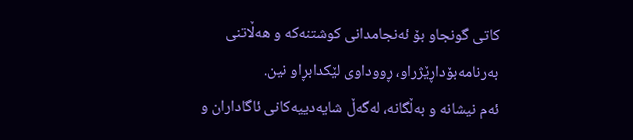کاتی گونجاو بۆ ئەنجامدانی کوشتنەکە و هەڵاتنی بەرنامەبۆداڕێژراو، ڕووداوی لێکدابڕاو نین.
ئەم نیشانە و بەڵگانە، لەگەڵ شایەدییەکانی ئاگاداران و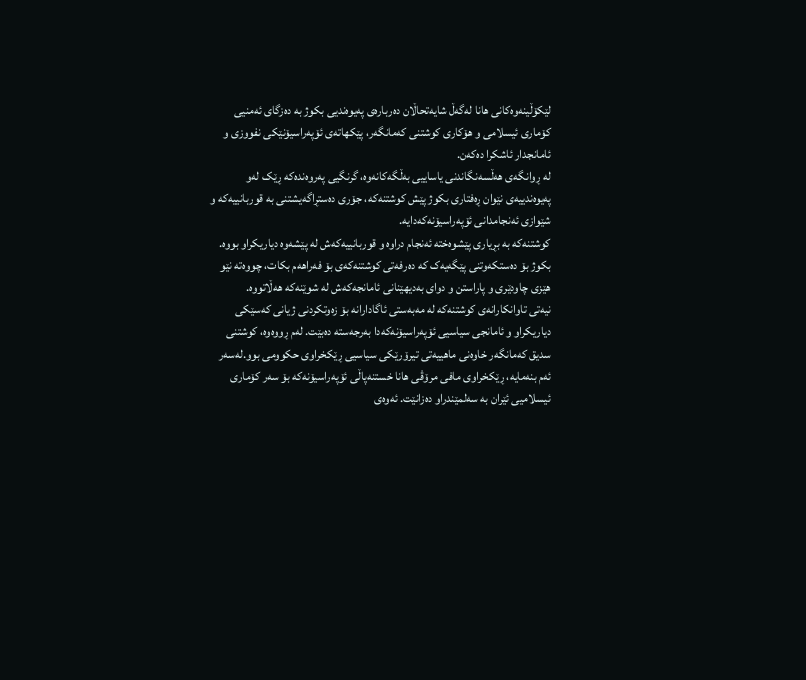لێکۆڵینەوەکانی هانا لەگەڵ شایەتحاڵان دەربارەی پەیوەندیی بکوژ بە دەزگای ئەمنیی کۆماری ئیسلامی و هۆکاری کوشتنی کەمانگەر، پێکهاتەی ئۆپەراسیۆنێکی نفووزی و ئامانجدار ئاشکرا دەکەن.
لە ڕوانگەی هەڵسەنگاندنی یاساییی بەڵگەکانەوە، گرنگیی پەروەندەکە ڕێک لەو پەیوەندییەی نێوان ڕەفتاری بکوژ پێش کوشتنەکە، جۆری دەستڕاگەیشتنی بە قوربانییەکە و شێوازی ئەنجامدانی ئۆپەراسیۆنەکەدایە.
کوشتنەکە بە بڕیاری پێشوەختە ئەنجام دراوە و قوربانییەکەش لە پێشەوە دیاریکراو بووە. بکوژ بۆ دەستکەوتنی پێگەیەک کە دەرفەتی کوشتنەکەی بۆ فەراهەم بکات، چووەتە نێو هێزی چاودێری و پاراستن و دوای بەدیهێنانی ئامانجەکەش لە شوێنەکە هەڵاتووە.
نیەتی تاوانکارانەی کوشتنەکە لە مەبەستی ئاگادارانە بۆ زەوتکردنی ژیانی کەسێکی دیاریکراو و ئامانجی سیاسیی ئۆپەراسیۆنەکەدا بەرجەستە دەبێت. لەم ڕووەوە، کوشتنی سدیق کەمانگەر خاوەنی ماهییەتی تیرۆرێکی سیاسیی ڕێکخراوی حکوومی بوو.لەسەر ئەم بنەمایە، ڕێکخراوی مافی مرۆڤی هانا خستنەپاڵی ئۆپەراسیۆنەکە بۆ سەر کۆماری ئیسلامیی ئێران بە سەلمێندراو دەزانێت. ئەوەی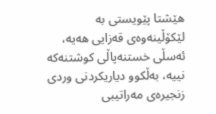هێشتا پێویستی بە لێکۆڵینەوەی قەزایی هەیە، ئەسڵی خستنەپاڵی کوشتنەکە نییە، بەڵکوو دیاریکردنی وردی زنجیرەی مەراتیبی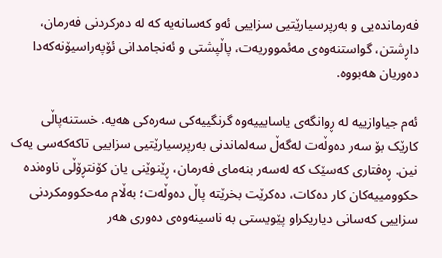فەرماندەیی و بەرپرسیارێتیی سزاییی ئەو کەسانەیە کە لە دەرکردنی فەرمان، داڕشتن، گواستنەوەی مەئمووریەت، پاڵپشتی و ئەنجامدانی ئۆپەراسیۆنەکەدا دەوریان هەبووە.

ئەم جیاوازییە لە ڕوانگەی یاسایییەوە گرنگییەکی سەرەکی هەیە. خستنەپاڵی کارێک بۆ سەر دەوڵەت لەگەڵ سەلماندنی بەرپرسیارێتیی سزاییی تاکەکەسی یەک نین. ڕەفتاری کەسێک کە لەسەر بنەمای فەرمان، ڕێنوێنی یان کۆنتڕۆڵی ناوەندە حکوومییەکان کار دەکات، دەکرێت بخرێتە پاڵ دەوڵەت؛ بەڵام مەحکوومکردنی سزاییی کەسانی دیاریکراو پێویستی بە ناسینەوەی دەوری هەر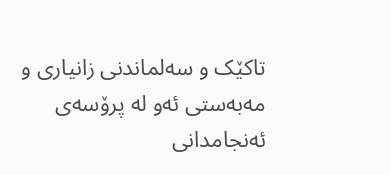تاکێک و سەلماندنی زانیاری و مەبەستی ئەو لە پرۆسەی ئەنجامدانی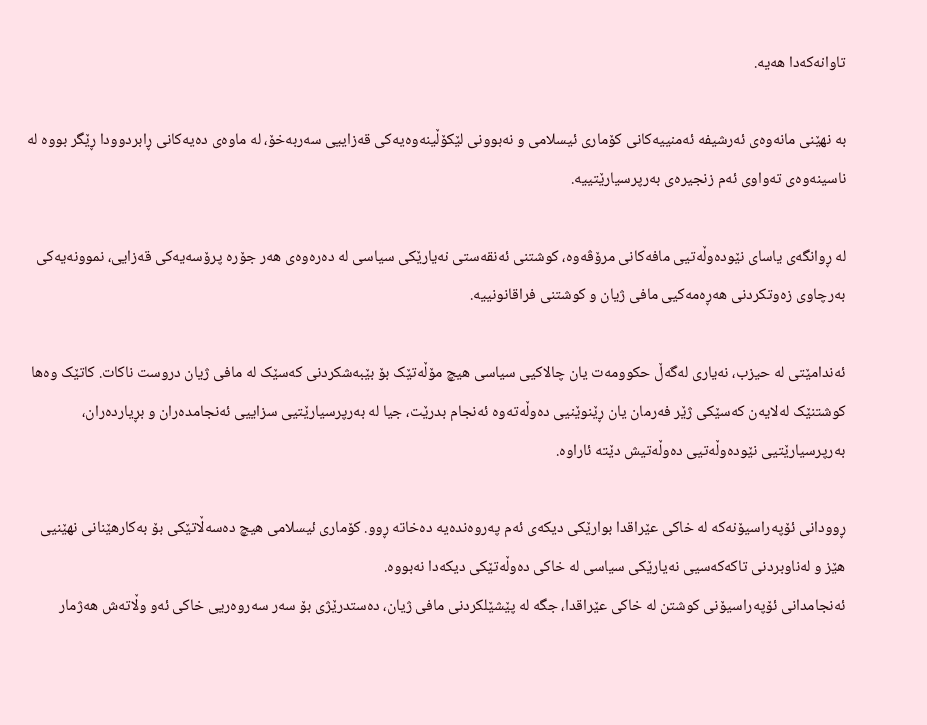تاوانەکەدا هەیە.

بە نهێنی مانەوەی ئەرشیفە ئەمنییەکانی کۆماری ئیسلامی و نەبوونی لێکۆڵینەوەیەکی قەزاییی سەربەخۆ، لە ماوەی دەیەکانی ڕابردوودا ڕێگر بووە لە ناسینەوەی تەواوی ئەم زنجیرەی بەرپرسیارێتییە.

لە ڕوانگەی یاسای نێودەوڵەتیی مافەکانی مرۆڤەوە، کوشتنی ئەنقەستی نەیارێکی سیاسی لە دەرەوەی هەر جۆرە پرۆسەیەکی قەزایی، نموونەیەکی بەرچاوی زەوتکردنی هەڕەمەکیی مافی ژیان و کوشتنی فراقانونییە.

ئەندامێتی لە حیزب، نەیاری لەگەڵ حکوومەت یان چالاکیی سیاسی هیچ مۆڵەتێک بۆ بێبەشکردنی کەسێک لە مافی ژیان دروست ناکات. کاتێک وەها کوشتنێک لەلایەن کەسێکی ژێر فەرمان یان ڕێنوێنیی دەوڵەتەوە ئەنجام بدرێت، جیا لە بەرپرسیارێتیی سزاییی ئەنجامدەران و بڕیاردەران، بەرپرسیارێتیی نێودەوڵەتیی دەوڵەتیش دێتە ئاراوە.

ڕوودانی ئۆپەراسیۆنەکە لە خاکی عێراقدا بوارێکی دیکەی ئەم پەروەندەیە دەخاتە ڕوو. کۆماری ئیسلامی هیچ دەسەڵاتێکی بۆ بەکارهێنانی نهێنیی هێز و لەناوبردنی تاکەکەسیی نەیارێکی سیاسی لە خاکی دەوڵەتێکی دیکەدا نەبووە.
ئەنجامدانی ئۆپەراسیۆنی کوشتن لە خاکی عێراقدا، جگە لە پێشێلکردنی مافی ژیان، دەستدرێژی بۆ سەر سەروەریی خاکی ئەو وڵاتەش هەژمار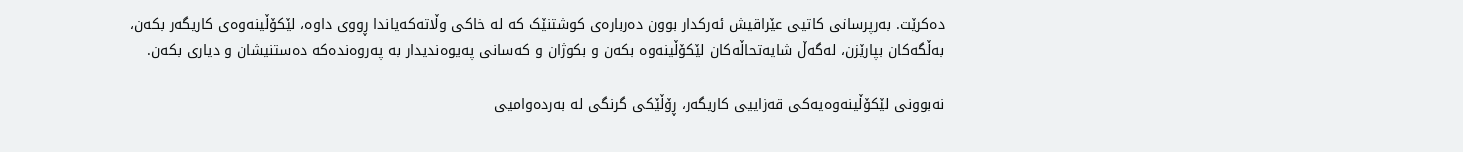دەکرێت. بەرپرسانی کاتیی عێراقیش ئەرکدار بوون دەربارەی کوشتنێک کە لە خاکی وڵاتەکەیاندا ڕووی داوە، لێکۆڵینەوەی کاریگەر بکەن، بەڵگەکان بپارێزن، لەگەڵ شایەتحاڵەکان لێکۆڵینەوە بکەن و بکوژان و کەسانی پەیوەندیدار بە پەروەندەکە دەستنیشان و دیاری بکەن.

نەبوونی لێکۆڵینەوەیەکی قەزاییی کاریگەر، ڕۆڵێکی گرنگی لە بەردەوامیی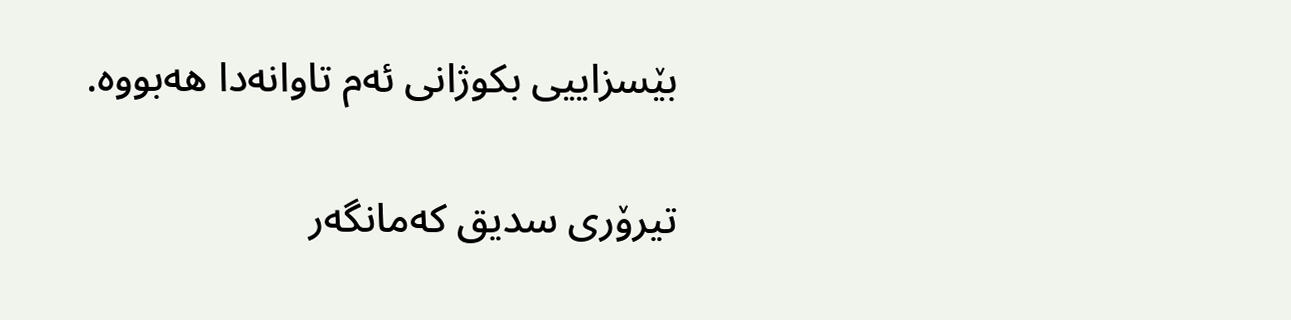بێسزاییی بکوژانی ئەم تاوانەدا هەبووە.

تیرۆری سدیق کەمانگەر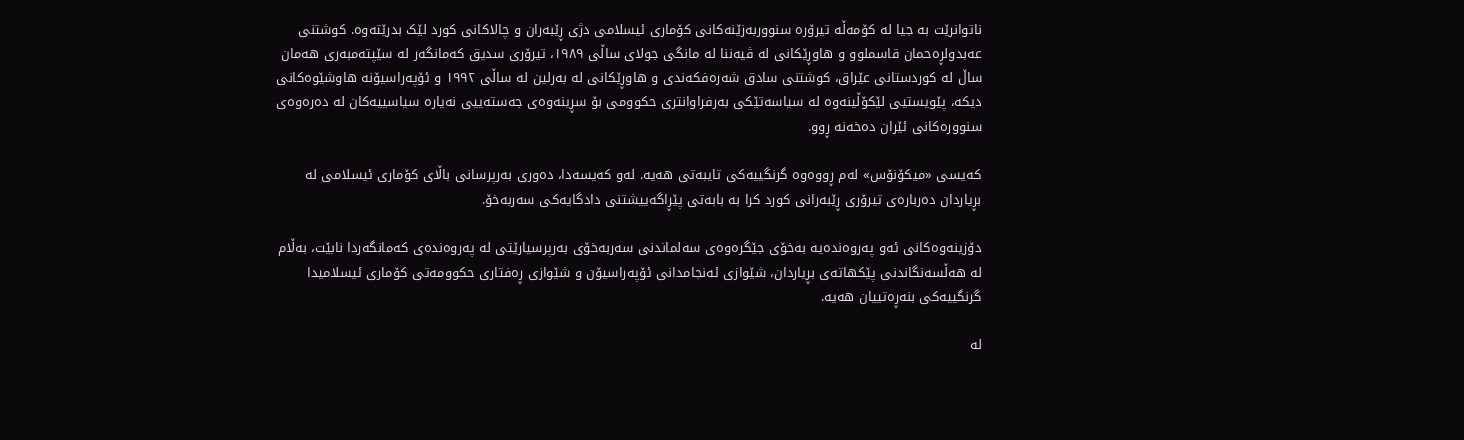ناتوانرێت بە جیا لە کۆمەڵە تیرۆرە سنووربەزێنەکانی کۆماری ئیسلامی دژی ڕێبەران و چالاکانی کورد لێک بدرێتەوە. کوشتنی عەبدولڕەحمان قاسملوو و هاوڕێکانی لە ڤیەننا لە مانگی جولای ساڵی ١٩٨٩، تیرۆری سدیق کەمانگەر لە سێپتەمبەری هەمان ساڵ لە کوردستانی عێراق، کوشتنی سادق شەرەفکەندی و هاوڕێکانی لە بەرلین لە ساڵی ١٩٩٢ و ئۆپەراسیۆنە هاوشێوەکانی دیکە، پێویستیی لێکۆڵینەوە لە سیاسەتێکی بەرفراوانتری حکوومی بۆ سڕینەوەی جەستەییی نەیارە سیاسییەکان لە دەرەوەی سنوورەکانی ئێران دەخەنە ڕوو.

کەیسی «میکۆنۆس» لەم ڕووەوە گرنگییەکی تایبەتی هەیە. لەو کەیسەدا، دەوری بەرپرسانی باڵای کۆماری ئیسلامی لە بڕیاردان دەربارەی تیرۆری ڕێبەرانی کورد کرا بە بابەتی پێڕاگەییشتنی دادگایەکی سەربەخۆ.

دۆزینەوەکانی ئەو پەروەندەیە بەخۆی جێگرەوەی سەلماندنی سەربەخۆی بەرپرسیارێتی لە پەروەندەی کەمانگەردا نابێت، بەڵام لە هەڵسەنگاندنی پێکهاتەی بڕیاردان، شێوازی ئەنجامدانی ئۆپەراسیۆن و شێوازی ڕەفتاری حکوومەتی کۆماری ئیسلامیدا گرنگییەکی بنەڕەتییان هەیە.

لە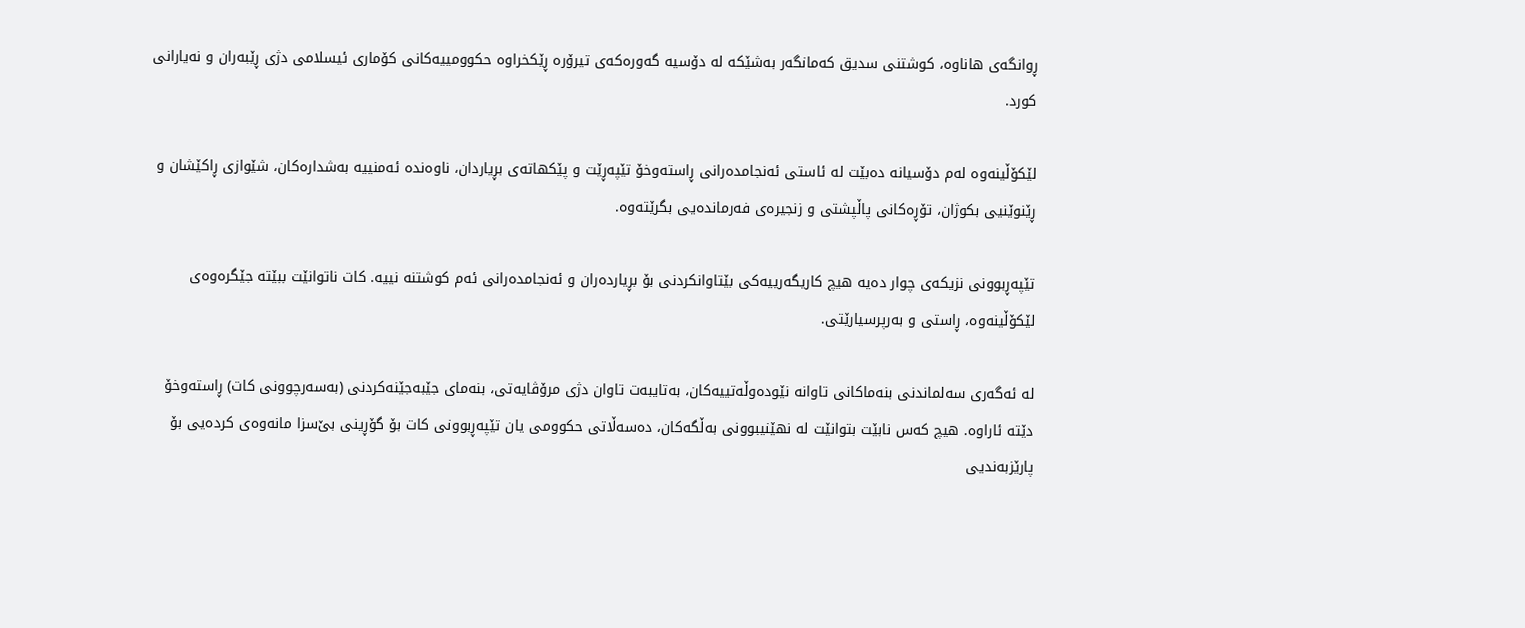ڕوانگەی هاناوە، کوشتنی سدیق کەمانگەر بەشێکە لە دۆسیە گەورەکەی تیرۆرە ڕێکخراوە حکوومییەکانی کۆماری ئیسلامی دژی ڕێبەران و نەیارانی کورد.

لێکۆڵینەوە لەم دۆسیانە دەبێت لە ئاستی ئەنجامدەرانی ڕاستەوخۆ تێپەڕێت و پێکهاتەی بڕیاردان، ناوەندە ئەمنییە بەشدارەکان، شێوازی ڕاکێشان و ڕێنوێنیی بکوژان، تۆڕەکانی پاڵپشتی و زنجیرەی فەرماندەیی بگرێتەوە.

تێپەڕبوونی نزیکەی چوار دەیە هیچ کاریگەرییەکی بێتاوانکردنی بۆ بڕیاردەران و ئەنجامدەرانی ئەم کوشتنە نییە. کات ناتوانێت ببێتە جێگرەوەی لێکۆڵینەوە، ڕاستی و بەرپرسیارێتی.

لە ئەگەری سەلماندنی بنەماکانی تاوانە نێودەوڵەتییەکان، بەتایبەت تاوان دژی مرۆڤایەتی، بنەمای جێبەجێنەکردنی (بەسەرچوونی کات) ڕاستەوخۆ دێتە ئاراوە. هیچ کەس نابێت بتوانێت لە نهێنیبوونی بەڵگەکان، دەسەڵاتی حکوومی یان تێپەڕبوونی کات بۆ گۆڕینی بێ‌سزا مانەوەی کردەیی بۆ پارێزبەندیی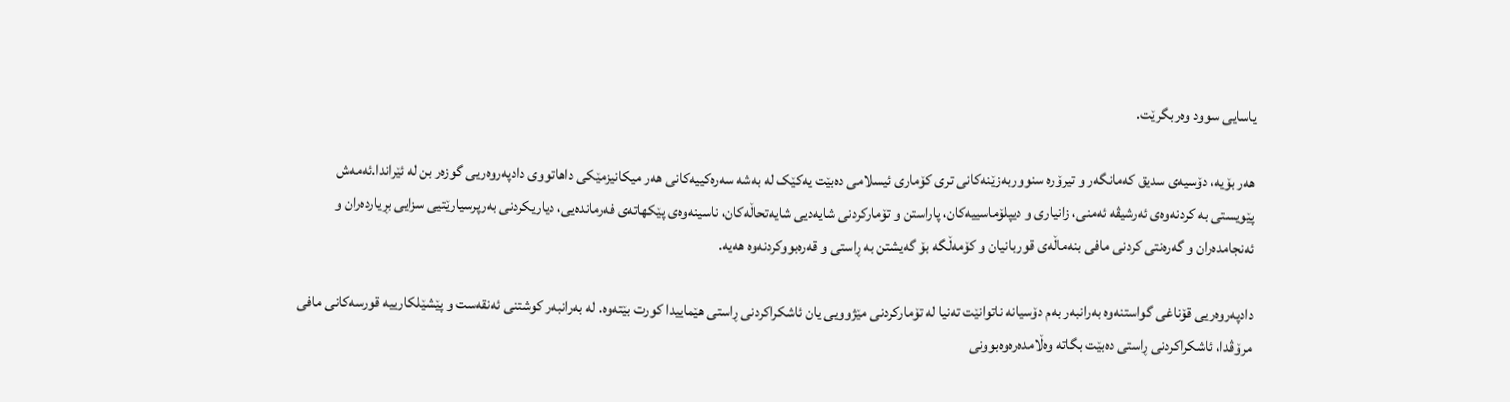یاسایی سوود وەربگرێت.

هەر بۆیە، دۆسیەی سدیق کەمانگەر و تیرۆرە سنووربەزێنەکانی تری کۆماری ئیسلامی دەبێت یەکێک لە بەشە سەرەکییەکانی هەر میکانیزمێکی داهاتووی دادپەروەریی گوزەر بن لە ئێراندا.ئەمەش پێویستی بە کردنەوەی ئەرشیڤە ئەمنی، زانیاری و دیپلۆماسییەکان، پاراستن و تۆمارکردنی شایەدیی شایەتحاڵەکان، ناسینەوەی پێکهاتەی فەرماندەیی، دیاریکردنی بەرپرسیارێتیی سزایی بڕیاردەران و ئەنجامدەران و گەرەنتی کردنی مافی بنەماڵەی قوربانیان و کۆمەڵگە بۆ گەیشتن بە ڕاستی و قەرەبووکردنەوە هەیە.

دادپەروەریی قۆناغی گواستنەوە بەرانبەر بەم دۆسیانە ناتوانێت تەنیا لە تۆمارکردنی مێژوویی یان ئاشکراکردنی ڕاستی هێماییدا کورت بێتەوە. لە بەرانبەر کوشتنی ئەنقەست و پێشێلکارییە قورسەکانی مافی مرۆڤدا، ئاشکراکردنی ڕاستی دەبێت بگاتە وەڵامدەرەوەبوونی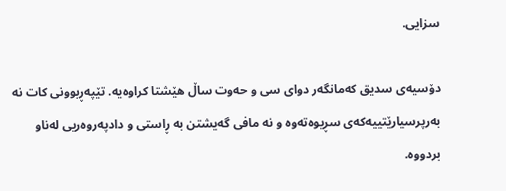سزایی.

دۆسیەی سدیق کەمانگەر دوای سی و حەوت ساڵ هێشتا کراوەیە. تێپەڕبوونی کات نە بەرپرسیارێتییەکەی سڕیوەتەوە و نە مافی گەیشتن بە ڕاستی و دادپەروەریی لەناو بردووە.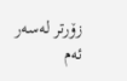زۆرتر لەسەر ئەم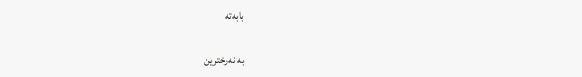بابەتە

بە نەرخترین